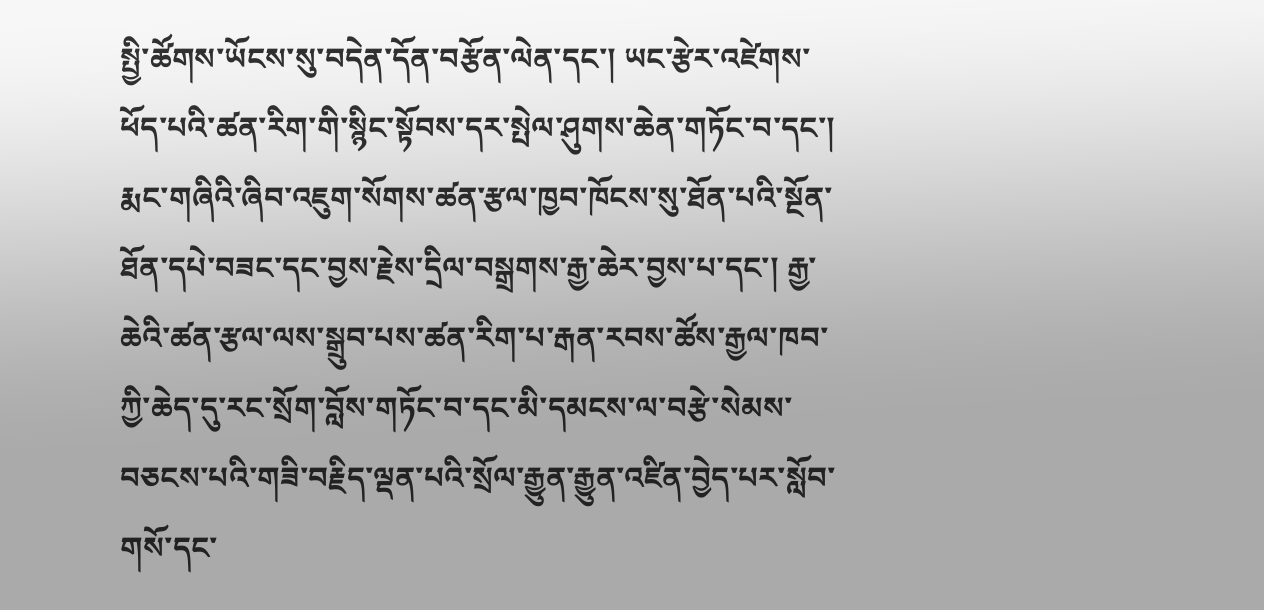སྤྱི་ཚོགས་ཡོངས་སུ་བདེན་དོན་བརྩོན་ལེན་དང་། ཡང་རྩེར་འཛེགས་ཕོད་པའི་ཚན་རིག་གི་སྙིང་སྟོབས་དར་སྤེལ་ཤུགས་ཆེན་གཏོང་བ་དང་། རྨང་གཞིའི་ཞིབ་འཇུག་སོགས་ཚན་རྩལ་ཁྱབ་ཁོངས་སུ་ཐོན་པའི་སྔོན་ཐོན་དཔེ་བཟང་དང་བྱས་རྗེས་དྲིལ་བསྒྲགས་རྒྱ་ཆེར་བྱས་པ་དང་། རྒྱ་ཆེའི་ཚན་རྩལ་ལས་སྒྲུབ་པས་ཚན་རིག་པ་རྒན་རབས་ཚོས་རྒྱལ་ཁབ་ཀྱི་ཆེད་དུ་རང་སྲོག་བློས་གཏོང་བ་དང་མི་དམངས་ལ་བརྩེ་སེམས་བཅངས་པའི་གཟི་བརྗིད་ལྡན་པའི་སྲོལ་རྒྱུན་རྒྱུན་འཛིན་བྱེད་པར་སློབ་གསོ་དང་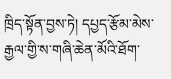ཁྲིད་སྟོན་བྱས་ཏེ། དཔྱད་རྩོམ་མེས་རྒྱལ་གྱི་ས་གཞི་ཆེན་མོའི་ཐོག་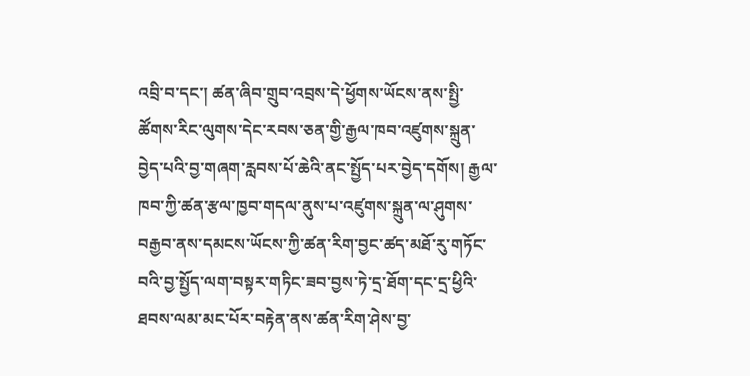འབྲི་བ་དང་། ཚན་ཞིབ་གྲུབ་འབྲས་དེ་ཕྱོགས་ཡོངས་ནས་སྤྱི་ཚོགས་རིང་ལུགས་དེང་རབས་ཅན་གྱི་རྒྱལ་ཁབ་འཛུགས་སྐྲུན་བྱེད་པའི་བྱ་གཞག་རླབས་པོ་ཆེའི་ནང་སྤྱོད་པར་བྱེད་དགོས། རྒྱལ་ཁབ་ཀྱི་ཚན་རྩལ་ཁྱབ་གདལ་ནུས་པ་འཛུགས་སྐྲུན་ལ་ཤུགས་བརྒྱབ་ནས་དམངས་ཡོངས་ཀྱི་ཚན་རིག་བྱང་ཚད་མཐོ་རུ་གཏོང་བའི་བྱ་སྤྱོད་ལག་བསྟར་གཏིང་ཟབ་བྱས་ཏེ་དྲ་ཐོག་དང་དྲ་ཕྱིའི་ཐབས་ལམ་མང་པོར་བརྟེན་ནས་ཚན་རིག་ཤེས་བྱ་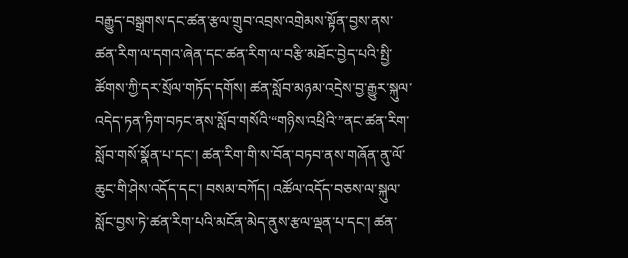བརྒྱུད་བསྒྲགས་དང་ཚན་རྩལ་གྲུབ་འབྲས་འགྲེམས་སྟོན་བྱས་ནས་ཚན་རིག་ལ་དགའ་ཞེན་དང་ཚན་རིག་ལ་བརྩི་མཐོང་བྱེད་པའི་སྤྱི་ཚོགས་ཀྱི་དར་སྲོལ་གཏོད་དགོས། ཚན་སློབ་མཉམ་འདྲེས་བྱ་རྒྱུར་སྐུལ་འདེད་ཏན་ཏིག་བཏང་ནས་སློབ་གསོའི་“གཉིས་འཕྲིའི་”ནང་ཚན་རིག་སློབ་གསོ་སྣོན་པ་དང་། ཚན་རིག་གི་ས་བོན་བཏབ་ནས་གཞོན་ནུ་ལོ་ཆུང་གི་ཤེས་འདོད་དང་། བསམ་བཀོད། འཚོལ་འདོད་བཅས་ལ་སྐུལ་སློང་བྱས་ཏེ་ཚན་རིག་པའི་མངོན་མེད་ནུས་རྩལ་ལྡན་པ་དང་། ཚན་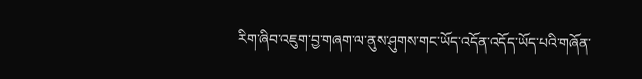རིག་ཞིབ་འཇུག་བྱ་གཞག་ལ་ནུས་ཤུགས་གང་ཡོད་འདོན་འདོད་ཡོད་པའི་གཞོན་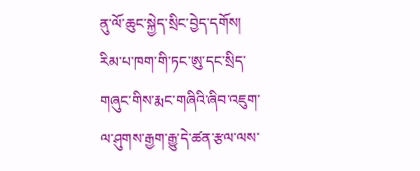ནུ་ལོ་ཆུང་སྐྱེད་སྲིང་བྱེད་དགོས།
རིམ་པ་ཁག་གི་ཏང་ཨུ་དང་སྲིད་གཞུང་གིས་རྨང་གཞིའི་ཞིབ་འཇུག་ལ་ཤུགས་རྒྱག་རྒྱུ་དེ་ཚན་རྩལ་ལས་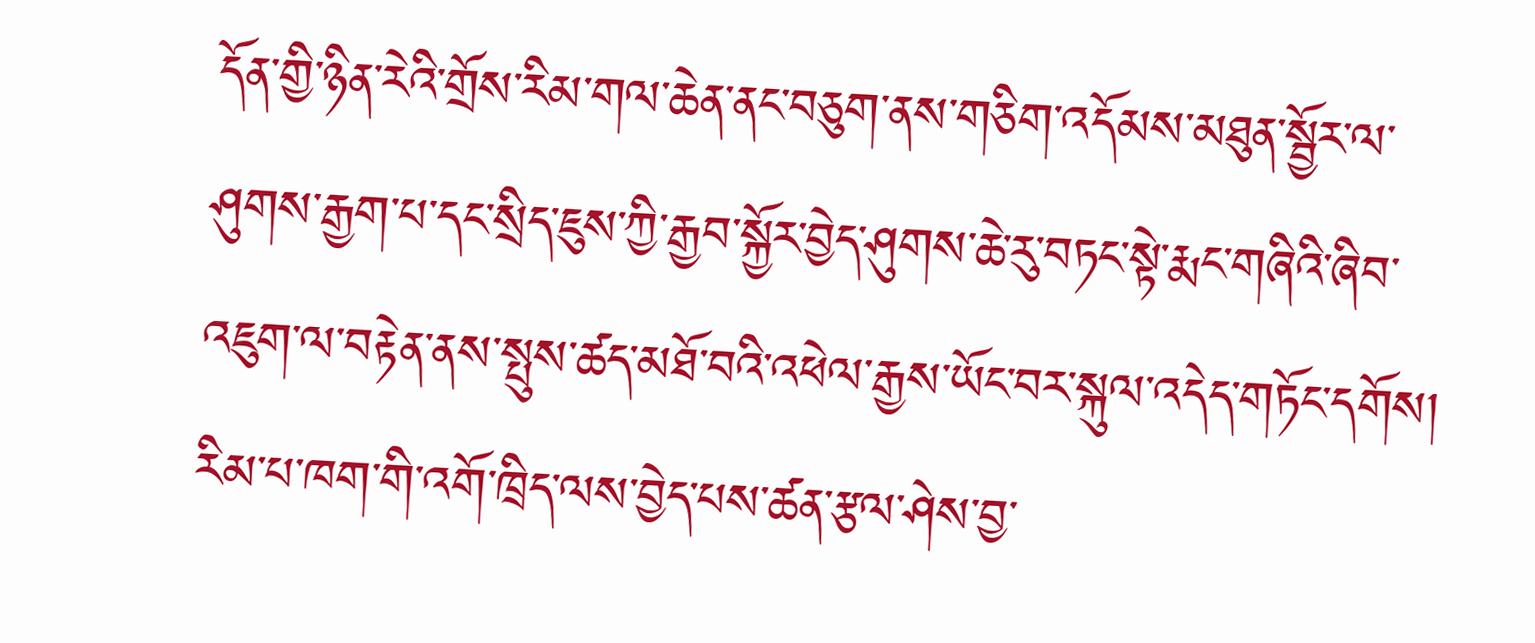དོན་གྱི་ཉིན་རེའི་གྲོས་རིམ་གལ་ཆེན་ནང་བཅུག་ནས་གཅིག་འདོམས་མཐུན་སྦྱོར་ལ་ཤུགས་རྒྱག་པ་དང་སྲིད་ཇུས་ཀྱི་རྒྱབ་སྐྱོར་བྱེད་ཤུགས་ཆེ་རུ་བཏང་སྟེ་རྨང་གཞིའི་ཞིབ་འཇུག་ལ་བརྟེན་ནས་སྤུས་ཚད་མཐོ་བའི་འཕེལ་རྒྱས་ཡོང་བར་སྐུལ་འདེད་གཏོང་དགོས། རིམ་པ་ཁག་གི་འགོ་ཁྲིད་ལས་བྱེད་པས་ཚན་རྩལ་ཤེས་བྱ་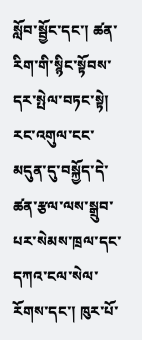སློབ་སྦྱོང་དང་། ཚན་རིག་གི་སྙིང་སྟོབས་དར་སྤེལ་བཏང་སྟེ། རང་འགུལ་ངང་མདུན་དུ་བསྐྱོད་དེ་ཚན་རྩལ་ལས་སྒྲུབ་པར་སེམས་ཁྲལ་དང་དཀའ་ངལ་སེལ་རོགས་དང་། ཁུར་པོ་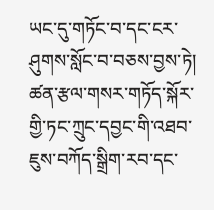ཡང་དུ་གཏོང་བ་དང་ངར་ཤུགས་སློང་བ་བཅས་བྱས་ཏེ། ཚན་རྩལ་གསར་གཏོད་སྐོར་གྱི་ཏང་ཀྲུང་དབྱང་གི་འཐབ་ཇུས་བཀོད་སྒྲིག་རབ་དང་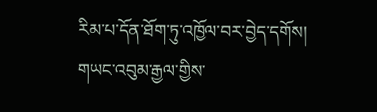རིམ་པ་དོན་ཐོག་ཏུ་འཁྱོལ་བར་བྱེད་དགོས།
གཡང་འབུམ་རྒྱལ་གྱིས་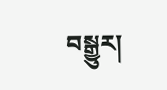བསྒྱུར།